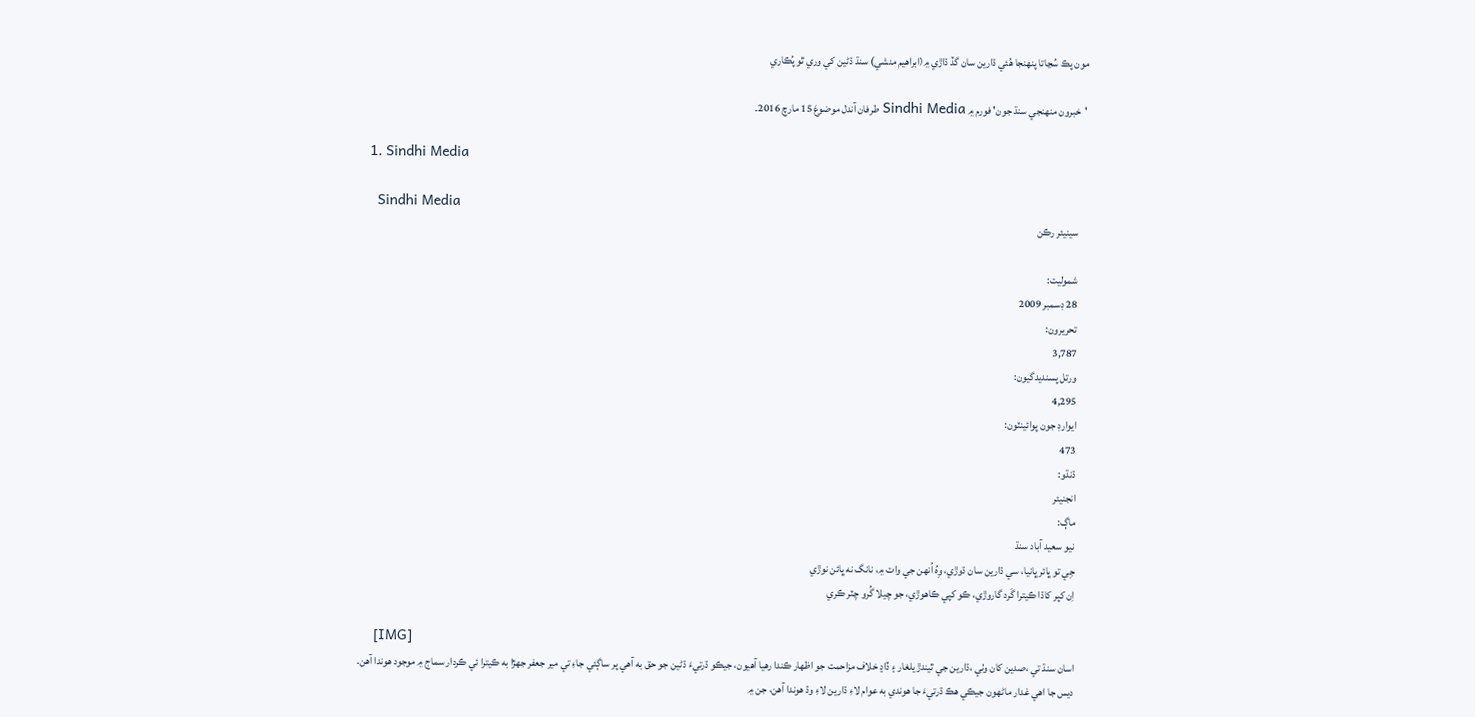مون پڪ سُڃاتا پنهنجا هُئي ڌارين سان گڏ ڌاڙي ۾(ابراهيم منشي) سنڌ ڌڻين کي وري ٿو پُڪاري

'خبرون منهنجي سنڌ جون' فورم ۾ Sindhi Media طرفان آندل موضوعَ 15 مارچ 2016۔

  1. Sindhi Media

    Sindhi Media
    سينيئر رڪن

    شموليت:
    28 ڊسمبر 2009
    تحريرون:
    3,787
    ورتل پسنديدگيون:
    4,295
    ايوارڊ جون پوائينٽون:
    473
    ڌنڌو:
    انجنيئر
    ماڳ:
    نيو سعيد آباد سنڌ
    جِي تو ڀائر ڀانيا، سي ڌارين سان ڌوڙي، وِهُ اُنهن جي وات ۾، نانگ نه ڀائن نوڙي
    اِن کپر کاڌا ڪيترا گَرد گاروڙي، ڪو کپي ڪاهوڙي، جو چيلا گُرو چٽر ڪري

    [IMG]
    اسان سنڌ تي ،صدين کان وٺي ،ڌارين جي ٿيندڙ يلغار ۽ ڏاڍ خلاف مزاحمت جو اظهار ڪندا رهيا آهيون، جيڪو ڌرتيءَ ڌڻين جو حق به آهي پر ساڳئي جاءِ تي مير جعفر جهڙا به ڪيترا ئي ڪردار سماج ۾ موجود هوندا آهن.
    ديس جا اهي غدار ماڻهون جيڪي هڪ ڌرتيءَ جا هوندي به عوام لاءِ ڌارين لاءِ وڌ هوندا آهن، جن ۾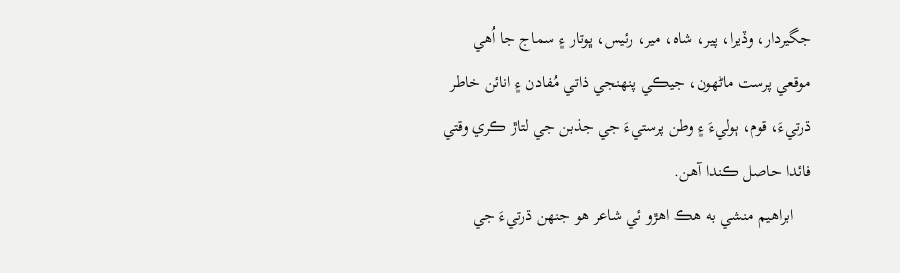جگيردار، وڏيرا، پير، شاه، مير، رئيس، ڀوتار ۽ سماج جا اُهي موقعي پرست ماڻهون، جيڪي پنهنجي ذاتي مُفادن ۽ انائن خاطر ڌرتيءَ، قوم، ٻوليءَ ۽ وطن پرستيءَ جي جذبن جي لتاڙ ڪري وقتي فائدا حاصل ڪندا آهن.
    ابراهيم منشي به هڪ اهڙو ئي شاعر هو جنهن ڌرتيءَ جي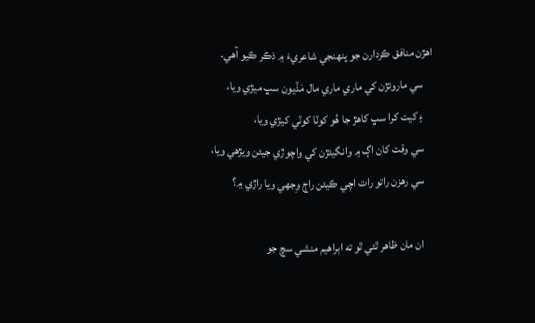اهڙن منافق ڪردارن جو پنهنجي شاعريءَ ۾ ذڪر ڪيو آهي.
    سي ماروئڙن کي ماري ماري مال مَڏيون سڀ ميڙي ويا،
    ۽ کيت کرا سڀ کاهڙ جا هُو کوٽا کوٽي کيڙي ويا،
    سي وقت کان اڳ ۾ وانگيئڙن کي واچوڙي جيئن ويڙهي ويا،
    سي رهزن راتو رات اچي ڪيئن راڄ وِجهي ويا راڙي ۾؟

    ان مان ظاهر ٿئي ٿو ته ابراهيم منشي سچ جو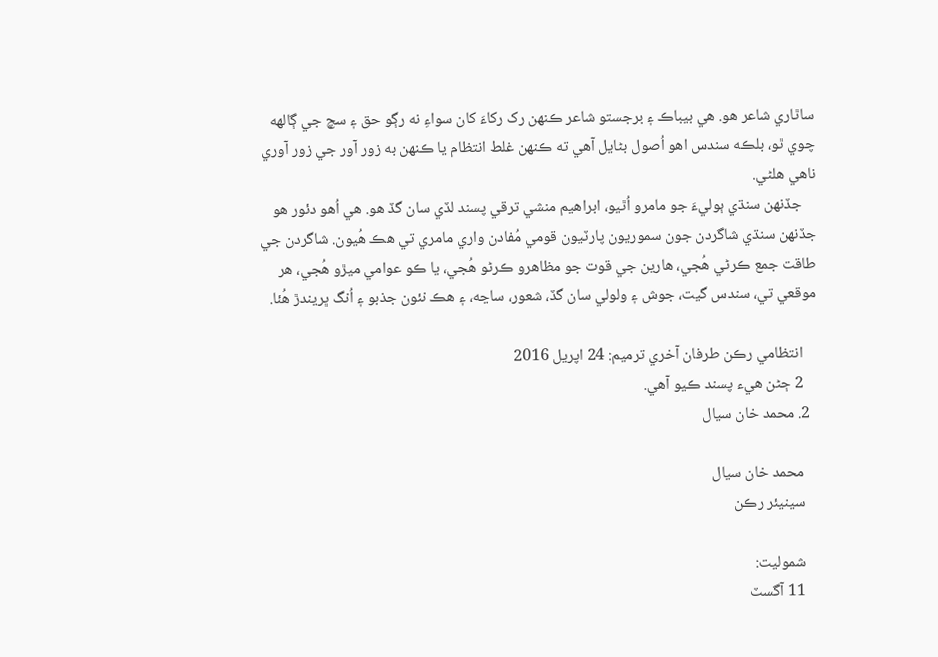ساٿاري شاعر هو. هي بيباڪ ۽ برجستو شاعر ڪنهن رک رکاءَ کان سواءِ نه رڳو حق ۽ سچ جي ڳالهه چوي ٿو، بلڪه سندس اهو اُصول بڻايل آهي ته ڪنهن غلط انتظام يا ڪنهن به زور آور جي زور آوري ناهي هلڻي.
    جڏنهن سنڌي ٻوليءَ جو مامرو اُٿيو، ابراهيم منشي ترقي پسند لڏي سان گڏ هو. هي اُهو دئور هو جڏنهن سنڌي شاگردن جون سموريون پارٽيون قومي مُفادن واري مامري تي هڪ هُيون. شاگردن جي طاقت جمع ڪرڻي هُجي، هارين جي قوت جو مظاهرو ڪرڻو هُجي، يا ڪو عوامي ميڙو هُجي، هر موقعي تي، سندس گيت، جوش ۽ ولولي سان گڏ، شعور، ساڃه، ۽ هڪ نئون جذبو ۽ اُنگ ڀريندڙ هُئا.

    انتظامي رڪن طرفان آخري ترميم: 24 اپريل 2016
    2 ڄڻن هيء پسند ڪيو آهي.
  2. محمد خان سيال

    محمد خان سيال
    سينيئر رڪن

    شموليت:
    11 آگسٽ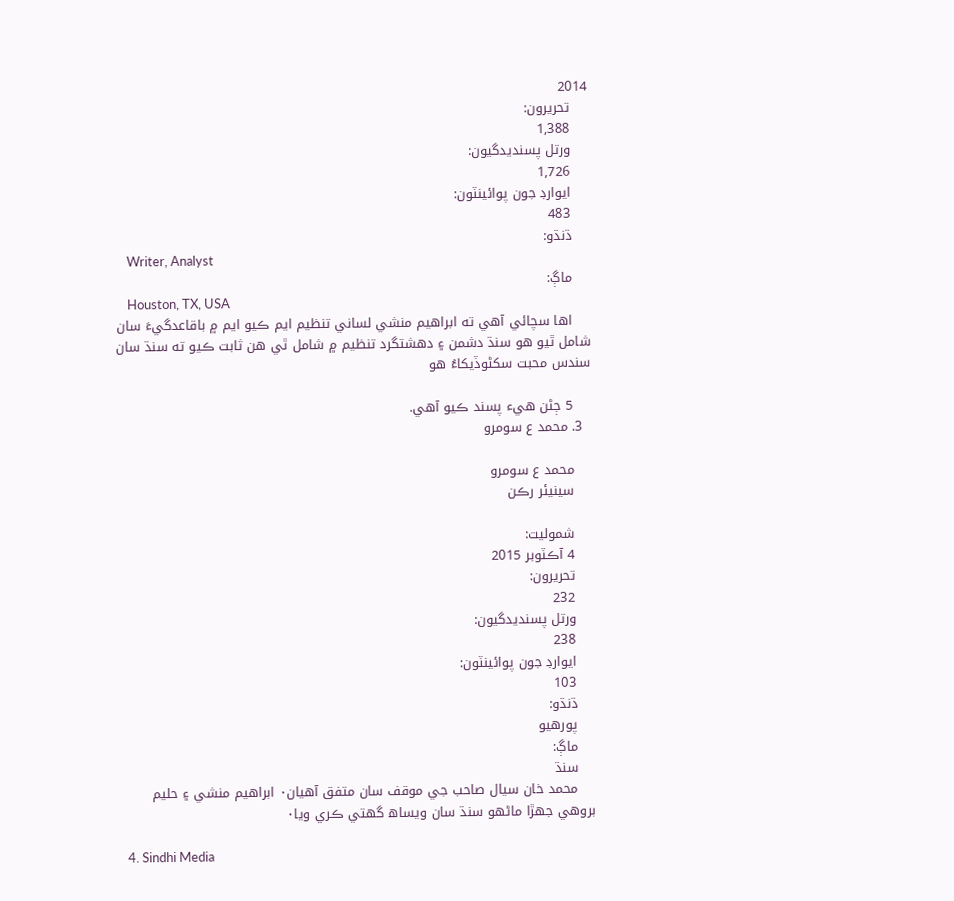2014
    تحريرون:
    1,388
    ورتل پسنديدگيون:
    1,726
    ايوارڊ جون پوائينٽون:
    483
    ڌنڌو:
    Writer, Analyst
    ماڳ:
    Houston, TX, USA
    اها سچائي آهي ته ابراهيم منشي لساني تنظيم ايم ڪيو ايم ۾ باقاعدگيءَ سان شامل ٿيو هو سنڌ دشمن ۽ دهشتگرد تنظيم ۾ شامل ٿي هن ثابت ڪيو ته سنڌ سان سندس محبت سکڻوڏيکاءُ هو

    5 ڄڻن هيء پسند ڪيو آهي.
  3. محمد ع سومرو

    محمد ع سومرو
    سينيئر رڪن

    شموليت:
    4 آڪٽوبر 2015
    تحريرون:
    232
    ورتل پسنديدگيون:
    238
    ايوارڊ جون پوائينٽون:
    103
    ڌنڌو:
    پورهيو
    ماڳ:
    سنڌ
    محمد خان سيال صاحب جي موقف سان متفق آهيان۰ ابراهيم منشي ۽ حليم بروهي جھڙا ماڻھو سنڌ سان ويساھ گهتي ڪري ويا۰

  4. Sindhi Media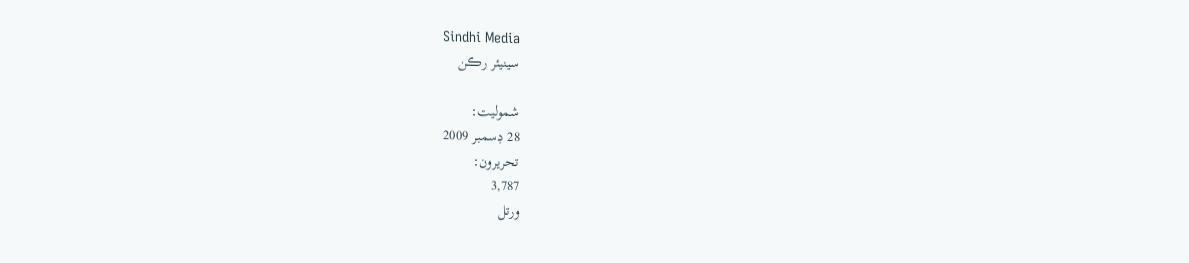Sindhi Media
    سينيئر رڪن

    شموليت:
    28 ڊسمبر 2009
    تحريرون:
    3,787
    ورتل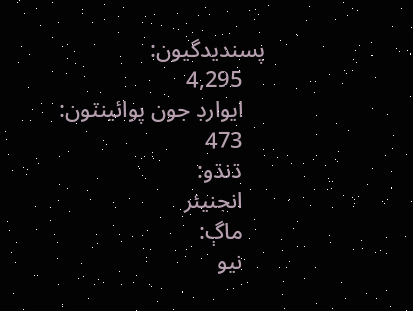پسنديدگيون:
    4,295
    ايوارڊ جون پوائينٽون:
    473
    ڌنڌو:
    انجنيئر
    ماڳ:
    نيو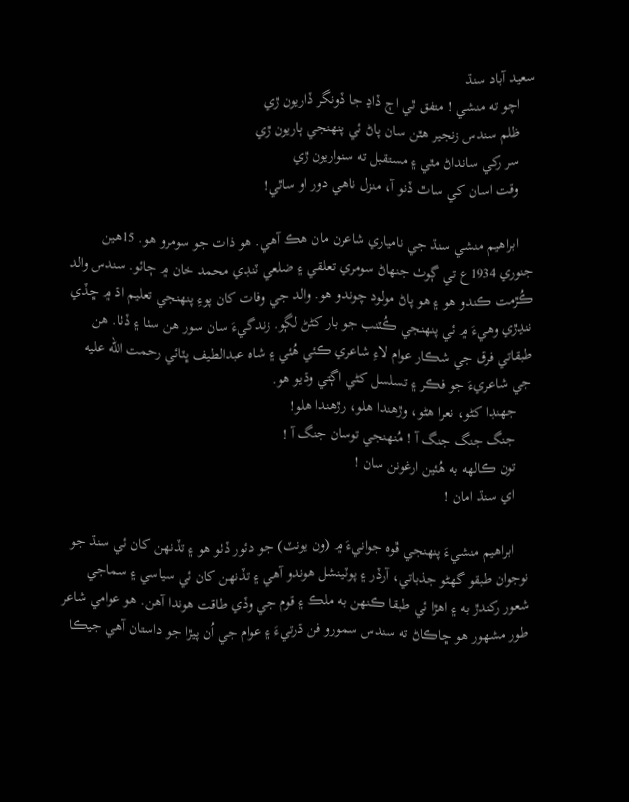سعيد آباد سنڌ
    اچو ته منشي ! متفق ٿي اڄ ڏاڍ جا ڏونگر ڏاريون ڙي
    ظلم سندس زنجير هٿن سان پاڻ ئي پنهنجي ٻاريون ڙي
    سر رکي سانداڻ مٿي ۽ مستقبل ته سنواريون ڙي
    وقت اسان کي ساٿ ڏنو آ، منزل ناهي دور او ساٿي!

    ابراهيم منشي سنڌ جي نامياري شاعرن مان هڪ آهي. هو ذات جو سومرو هو. 15هين جنوري 1934ع تي ڳوٺ جنهاڻ سومري تعلقي ۽ ضلعي ٽنڊي محمد خان ۾ ڄائو. سندس والد ڪُڙمت ڪندو هو ۽ هو پاڻ مولود چوندو هو. والد جي وفات کان پوءِ پنهنجي تعليم اڌ ۾ ڇڏي ننڍڙي وهيءَ ۾ ئي پنهنجي ڪُٽنب جو بار کڻڻ لڳو. زندگيءَ سان سور هن سٺا ۽ ڏٺا. هن طبقاتي فرق جي شڪار عوام لاءِ شاعري ڪئي هُئي ۽ شاه عبدالطيف ڀٽائي رحمت الله عليه جي شاعريءَ جو فڪر ۽ تسلسل کڻي اڳتي وڌيو هو.
    جهنڊا کڻو، نعرا هڻو، وڙهندا هلو، رڙهندا هلو!
    جنگ جنگ جنگ آ ! مُنهنجي توسان جنگ آ !
    تون ڪالهه به هُئين ارغونن سان !
    اي سنڌ امان !

    ابراهيم منشيءَ پنهنجي ڦوه جوانيءَ ۾ (ون يونٽ) جو دئور ڏٺو هو ۽ تڏنهن کان ئي سنڌ جو نوجوان طبقو گهڻو جذباتي، آرڏر ۽ پوٽينشل هوندو آهي ۽ تڏنهن کان ئي سياسي ۽ سماجي شعور رکندڙ به ۽ اهڙا ئي طبقا ڪنهن به ملڪ ۽ قوم جي وڏي طاقت هوندا آهن. هو عوامي شاعر طور مشهور هو ڇاڪاڻ ته سندس سمورو فن ڌرتيءَ ۽ عوام جي اُن پيڙا جو داستان آهي جيڪا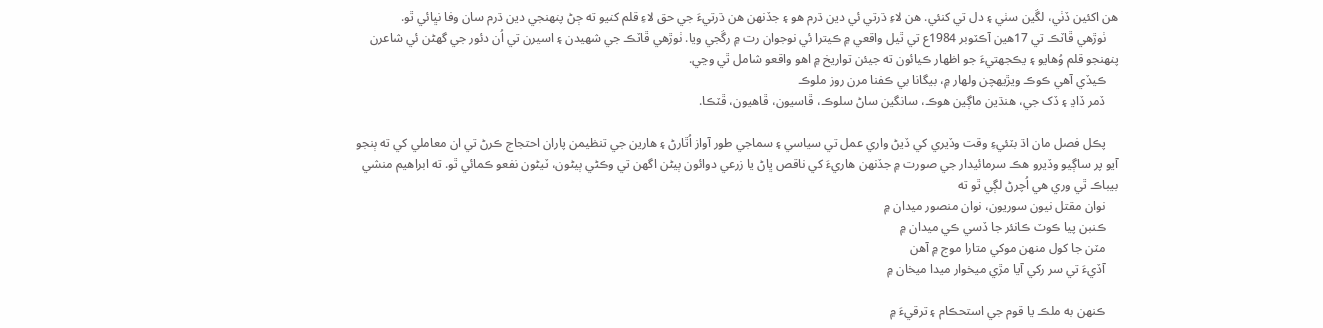هن اکئين ڏٺي، لڱين سٺي ۽ دل تي کنئي. هن لاءِ ڌرتي ئي دين ڌرم هو ۽ جڏنهن هن ڌرتيءَ جي حق لاءِ قلم کنيو ته ڄڻ پنهنجي دين ڌرم سان وفا نڀائي ٿو.
    ٺوڙهي ڦاٽڪ تي 17هين آڪٽوبر 1984ع تي ٿيل واقعي ۾ ڪيترا ئي نوجوان رت ۾ رڱجي ويا. ٺوڙهي ڦاٽڪ جي شهيدن ۽ اسيرن تي اُن دئور جي گهڻن ئي شاعرن پنهنجو قلم وُهايو ۽ يڪجهتيءَ جو اظهار ڪيائون ته جيئن تواريخ ۾ اهو واقعو شامل ٿي وڃي.
    ڪيڏي آهي ڪوڪ ويڙيهچن ولهار ۾، بيگانا بي ڪفنا مرن روز ملوڪ
    ڏمر ڏاڍ ۽ ڏک جي، هنڌين ماڳين هوڪ، سانگين ساڻ سلوڪ، ڦاسيون، ڦاهيون، ڦٽڪا.

    پڪل فصل مان اڌ بٽئيءِ وقت وڏيري کي ڏيڻ واري عمل تي سياسي ۽ سماجي طور آواز اُٿارڻ ۽ هارين جي تنظيمن پاران احتجاج ڪرڻ تي ان معاملي کي ته ٻنجو آيو پر ساڳيو وڏيرو هڪ سرمائيدار جي صورت ۾ جڏنهن هاريءَ کي ناقص ڀاڻ يا زرعي دوائون ٻيڻن اگهن تي وڪڻي ٻيڻون، ٽيڻون نفعو ڪمائي ٿو. ته ابراهيم منشي بيباڪ ٿي وري هي اُچرڻ لڳي ٿو ته
    نوان مقتل نيون سوريون، نوان منصور ميدان ۾
    ڪنبن پيا ڪوٽ ڪانئر جا ڏسي ڪي ميدان ۾
    مٽن جا کول منهن موکي متارا موج ۾ آهن
    آڏيءَ تي سر رکي آيا مڙي ميخوار ميدا ميخان ۾

    ڪنهن به ملڪ يا قوم جي استحڪام ۽ ترقيءَ ۾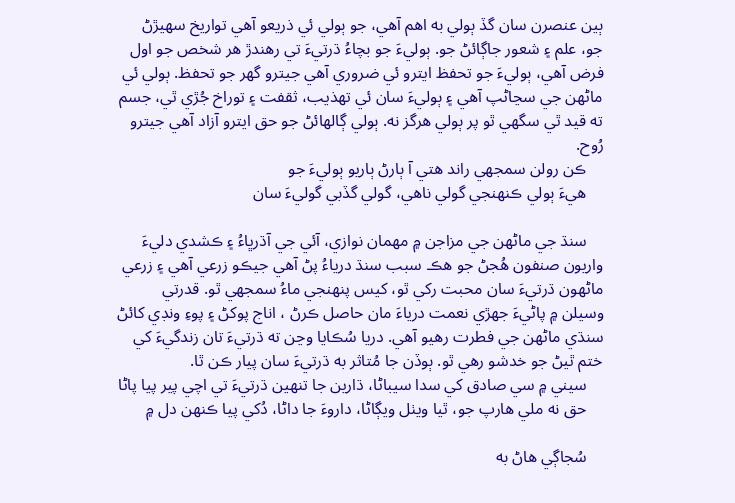ٻين عنصرن سان گڏ ٻولي به اهم آهي، جو ٻولي ئي ذريعو آهي تواريخ سهيڙڻ جو، علم ۽ شعور جاڳائڻ جو. ٻوليءَ جو بچاءُ ڌرتيءَ تي رهندڙ هر شخص جو اول فرض آهي، ٻوليءَ جو تحفظ ايترو ئي ضروري آهي جيترو گهر جو تحفظ. ٻولي ئي ماڻهن جي سڃاڻپ آهي ۽ ٻوليءَ سان ئي تهذيب، ثقفت ۽ توراخ جُڙي ٿي، جسم ته قيد ٿي سگهي ٿو پر ٻولي هرگز نه. ٻولي ڳالهائڻ جو حق ايترو آزاد آهي جيترو رُوح.
    ڪن رولن سمجهي راند هتي آ ٻارڻ ٻاريو ٻوليءَ جو
    هيءَ ٻولي ڪنهنجي گولي ناهي، گولي گڏبي گوليءَ سان

    سنڌ جي ماڻهن جي مزاجن ۾ مهمان نوازي، آئي جي آڌرڀاءُ ۽ ڪشدي دليءَ واريون صنفون هُجڻ جو هڪ سبب سنڌ درياءُ پڻ آهي جيڪو زرعي آهي ۽ زرعي ماڻهون ڌرتيءَ سان محبت رکي ٿو، کيس پنهنجي ماءُ سمجهي ٿو. قدرتي وسيلن ۾ پاڻيءَ جهڙي نعمت درياءَ مان حاصل ڪرڻ ، اناج پوکڻ ۽ پوءِ ونڊي کائڻ سنڌي ماڻهن جي فطرت رهيو آهي. دريا سُڪايا وڃن ته ڌرتيءَ تان زندگيءَ کي ختم ٿيڻ جو خدشو رهي ٿو. ٻوڏن جا مُتاثر به ڌرتيءَ سان پيار ڪن ٿا.
    سيني ۾ سي صادق کي سدا سيباڻا، ڌارين جا تنهين ڌرتيءَ تي اچي پير پيا پاڻا
    حق نه ملي هارپ جو، ٿيا ويٺل ويڳاڻا، داروءَ جا داڻا، دُکي پيا ڪنهن دل ۾

    سُجاڳي هاڻ به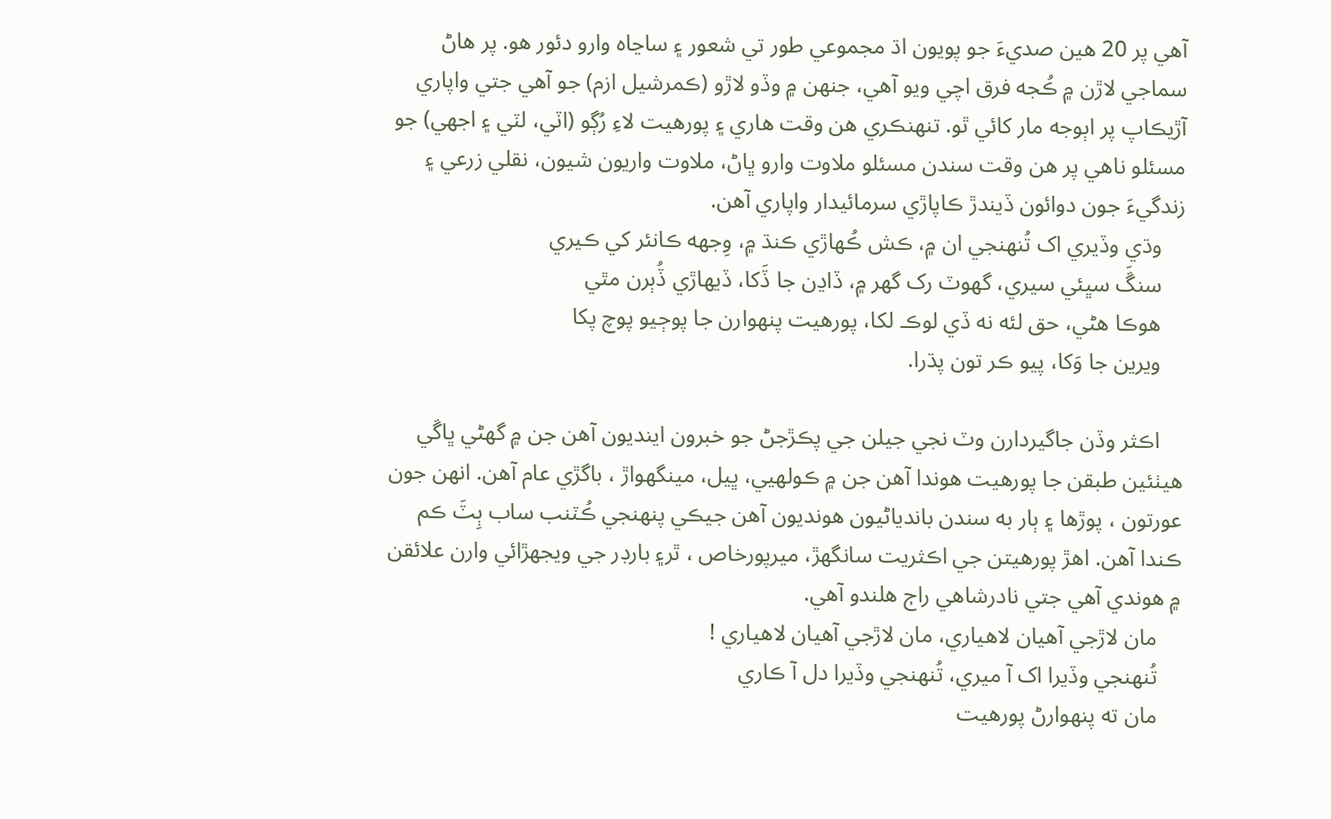آهي پر 20 هين صديءَ جو پويون اڌ مجموعي طور تي شعور ۽ ساڃاه وارو دئور هو. پر هاڻ سماجي لاڙن ۾ ڪُجه فرق اچي ويو آهي، جنهن ۾ وڏو لاڙو (ڪمرشيل ازم) جو آهي جتي واپاري آڙيڪاپ پر اٻوجه مار کائي ٿو. تنهنڪري هن وقت هاري ۽ پورهيت لاءِ رُڳو (اٽي، لٽي ۽ اجهي) جو مسئلو ناهي پر هن وقت سندن مسئلو ملاوت وارو ڀاڻ، ملاوت واريون شيون، نقلي زرعي ۽ زندگيءَ جون دوائون ڏيندڙ ڪاپاڙي سرمائيدار واپاري آهن.
    وڌي وڏيري اک تُنهنجي ان ۾، ڪش ڪُهاڙي ڪنڌ ۾، وِجهه ڪانئر کي ڪيري
    سنڱَ سڀئي سيري، گهوٽ رک گهر ۾، ڏاڍن جا ڏَکا، ڏيهاڙي ڏُٻرن مٿي
    هوڪا هڻي، حق لئه نه ڏي لوڪ لکا، پورهيت پنهوارن جا پوڄيو پوچ پکا
    ويرين جا وَکا، پيو ڪر تون پڌرا.

    اڪثر وڏن جاگيردارن وٽ نجي جيلن جي پڪڙجڻ جو خبرون اينديون آهن جن ۾ گهڻي ڀاڱي هيٺئين طبقن جا پورهيت هوندا آهن جن ۾ ڪولهيي، ڀيل، مينگهواڙ ، باگڙي عام آهن. انهن جون عورتون ، پوڙها ۽ ٻار به سندن باندياڻيون هونديون آهن جيڪي پنهنجي ڪُٽنب ساب ٻِٽَ ڪم ڪندا آهن. اهڙ پورهيتن جي اڪثريت سانگهڙ، ميرپورخاص ، ٿر۽ بارڊر جي ويجهڙائي وارن علائقن ۾ هوندي آهي جتي نادرشاهي راڄ هلندو آهي.
    مان لاڙجي آهيان لاهياري، مان لاڙجي آهيان لاهياري !
    تُنهنجي وڏيرا اک آ ميري، تُنهنجي وڏيرا دل آ ڪاري
    مان ته پنهوارڻ پورهيت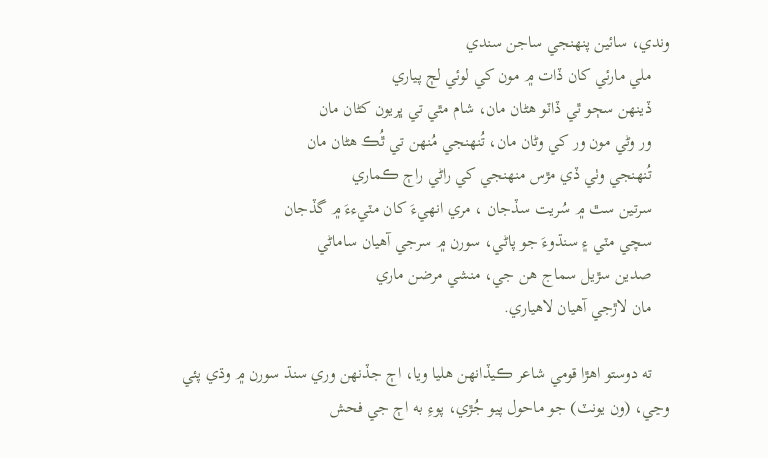وندي، سائين پنهنجي ساجن سندي
    ملي مارئي کان ڏات ۾ مون کي لوئي لڄ پياري
    ڏينهن سڄو ٿي ڏاٽو هڻان مان، شام مٿي تي ڀريون کڻان مان
    ور وڻي مون ور کي وڻان مان، تُنهنجي مُنهن تي ٿُڪ هڻان مان
    تُنهنجي وٺي ڏي مڙس منهنجي کي راڻي راڄ ڪماري
    سرتين سٿ ۾ سُريت سڏجان ، مري انهيءَ کان مٽيءءَ ۾ گڏجان
    سچي مٽي ۽ سنڌوءَ جو پاڻي، سورن ۾ سرجي آهيان ساماڻي
    صدين سڙيل سماج هن جي، منشي مرضن ماري
    مان لاڙجي آهيان لاهياري.

    ته دوستو اهڙا قومي شاعر ڪيڏانهن هليا ويا، اڄ جڏنهن وري سنڌ سورن ۾ وڌي پئي وڃي، (ون يونٽ) جو ماحول پيو جُڙي، پوءِ به اڄ جي فحش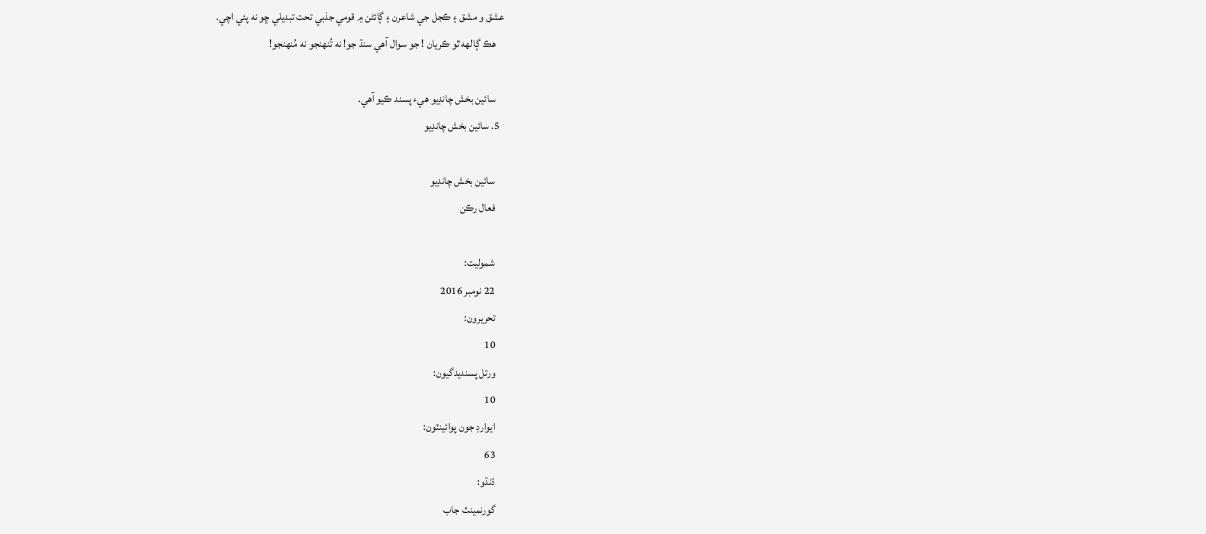عشق و مشق ۽ ڪجل جي شاعرن ۽ ڳائڻن ۾ قومي جذبي تحت تبديلي ڇو نه پئي اچي.
    هڪ ڳالهه ٿو ڪريان ! جو سوال آهي سنڌ جو! نه تُنهنجو نه مُنهنجو!

    سائين بخش چانڊيو هيء پسند ڪيو آهي.
  5. سائين بخش چانڊيو

    سائين بخش چانڊيو
    فعال رڪن

    شموليت:
    22 نومبر 2016
    تحريرون:
    10
    ورتل پسنديدگيون:
    10
    ايوارڊ جون پوائينٽون:
    63
    ڌنڌو:
    گورنمينٽ جاب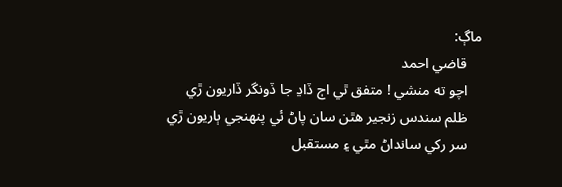ماڳ:
    قاضي احمد
    اچو ته منشي ! متفق ٿي اڄ ڏاڍ جا ڏونگر ڏاريون ڙي
    ظلم سندس زنجير هٿن سان پاڻ ئي پنهنجي ٻاريون ڙي
    سر رکي سانداڻ مٿي ۽ مستقبل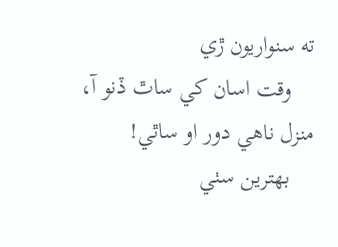ته سنواريون ڙي
    وقت اسان کي ساٿ ڏنو آ، منزل ناهي دور او ساٿي!
    بهترين سٺي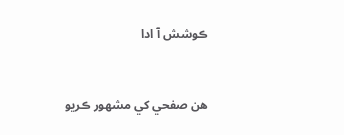ڪوشش آ ادا


هن صفحي کي مشهور ڪريو